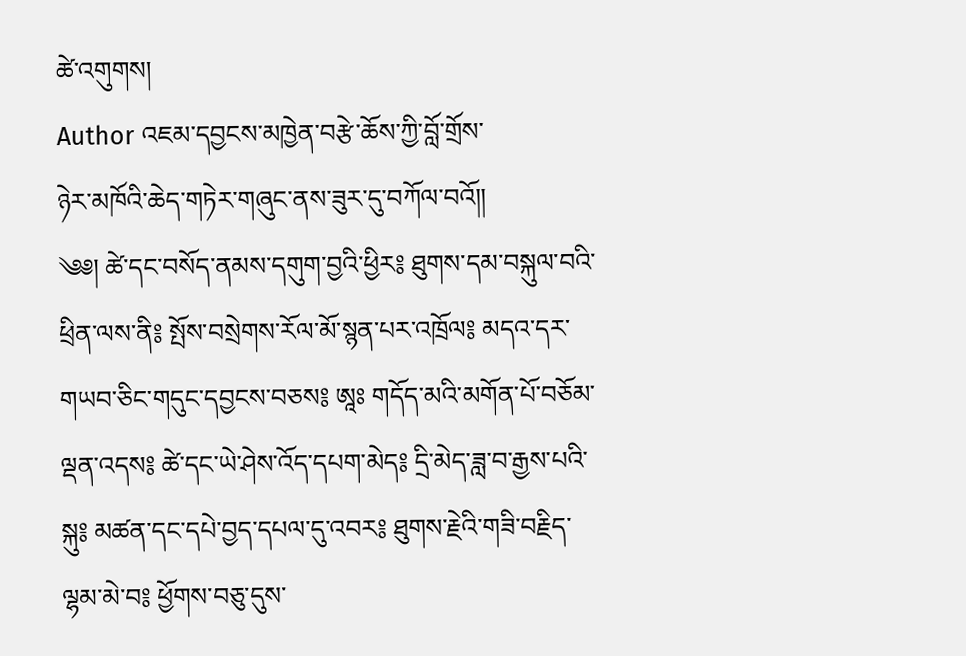ཚེ་འགུགས།
Author འཇམ་དབྱངས་མཁྱེན་བརྩེ་ཆོས་ཀྱི་བློ་གྲོས་
ཉེར་མཁོའི་ཆེད་གཏེར་གཞུང་ནས་ཟུར་དུ་བཀོལ་བའོ།།
༄༅། ཚེ་དང་བསོད་ནམས་དགུག་བྱའི་ཕྱིར༔ ཐུགས་དམ་བསྐུལ་བའི་ཕྲིན་ལས་ནི༔ སྤོས་བསྲེགས་རོལ་མོ་སྙན་པར་འཁྲོལ༔ མདའ་དར་གཡབ་ཅིང་གདུང་དབྱངས་བཅས༔ ཨཱཿ གདོད་མའི་མགོན་པོ་བཅོམ་ལྡན་འདས༔ ཚེ་དང་ཡེ་ཤེས་འོད་དཔག་མེད༔ དྲི་མེད་ཟླ་བ་རྒྱས་པའི་སྐུ༔ མཚན་དང་དཔེ་བྱད་དཔལ་དུ་འབར༔ ཐུགས་རྗེའི་གཟི་བརྗིད་ལྷམ་མེ་བ༔ ཕྱོགས་བཅུ་དུས་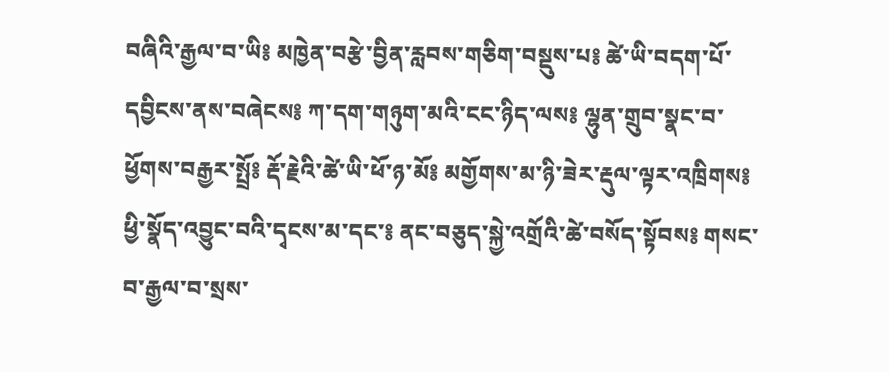བཞིའི་རྒྱལ་བ་ཡི༔ མཁྱེན་བརྩེ་བྱིན་རླབས་གཅིག་བསྡུས་པ༔ ཚེ་ཡི་བདག་པོ་དབྱིངས་ནས་བཞེངས༔ ཀ་དག་གཉུག་མའི་ངང་ཉིད་ལས༔ ལྷུན་གྲུབ་སྣང་བ་ཕྱོགས་བརྒྱར་སྤྲོ༔ རྡོ་རྗེའི་ཚེ་ཡི་ཕོ་ཉ་མོ༔ མགྱོགས་མ་ཉི་ཟེར་རྡུལ་ལྟར་འཁྲིགས༔ ཕྱི་སྣོད་འབྱུང་བའི་དྭངས་མ་དང་༔ ནང་བཅུད་སྐྱེ་འགྲོའི་ཚེ་བསོད་སྟོབས༔ གསང་བ་རྒྱལ་བ་སྲས་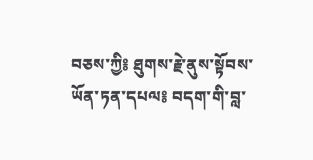བཅས་ཀྱི༔ ཐུགས་རྗེ་ནུས་སྟོབས་ཡོན་ཏན་དཔལ༔ བདག་གི་བླ་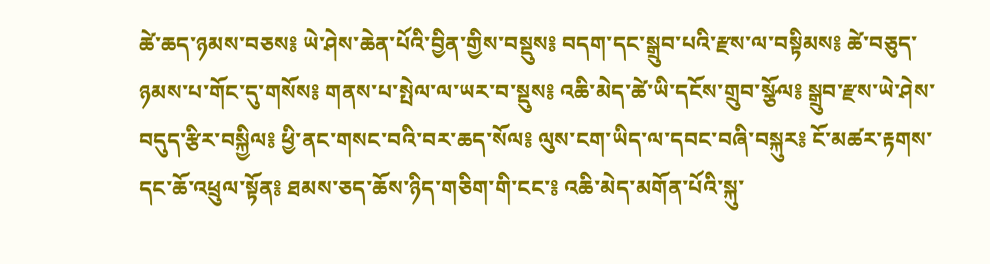ཚེ་ཆད་ཉམས་བཅས༔ ཡེ་ཤེས་ཆེན་པོའི་བྱིན་གྱིས་བསྡུས༔ བདག་དང་སྒྲུབ་པའི་རྫས་ལ་བསྟིམས༔ ཚེ་བཅུད་ཉམས་པ་གོང་དུ་གསོས༔ གནས་པ་སྤེལ་ལ་ཡར་བ་སྡུས༔ འཆི་མེད་ཚེ་ཡི་དངོས་གྲུབ་སྩོལ༔ སྒྲུབ་རྫས་ཡེ་ཤེས་བདུད་རྩིར་བསྐྱིལ༔ ཕྱི་ནང་གསང་བའི་བར་ཆད་སོལ༔ ལུས་ངག་ཡིད་ལ་དབང་བཞི་བསྐུར༔ ངོ་མཚར་རྟགས་དང་ཆོ་འཕྲུལ་སྟོན༔ ཐམས་ཅད་ཆོས་ཉིད་གཅིག་གི་ངང་༔ འཆི་མེད་མགོན་པོའི་སྐུ་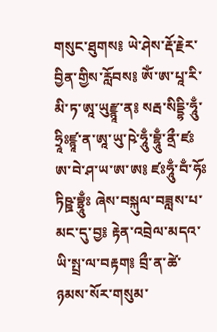གསུང་ཐུགས༔ ཡེ་ཤེས་རྡོ་རྗེར་བྱིན་གྱིས་རློབས༔ ཨོཾ་ཨ་པཱ་རི་མི་ཏ་ཨཱ་ཡུརྫྙཱ་ན༔ སརྦ་སིདྡྷི་ཧཱུྃ་ཧྲཱིཿཛྙཱ་ན་ཨཱ་ཡུ་ཥེ་ཧཱུྃ་བྷཱུྃ་ནྲྀ་ཛཿ ཨ་བེ་ཤ་ཡ་ཨ་ཨ༔ ཛཿཧཱུྃ་བྃ་ཧོཿ ཏིཥྛ་བྷྲཱུྃཿ ཞེས་བསྐུལ་བཟླས་པ་མང་དུ་བྱ༔ རྟེན་འབྲེལ་མདའ་ཡི་སྤྲ་ལ་བརྟག༔ བྲྀ་ན་ཚེ་ཉམས་སོར་གསུམ་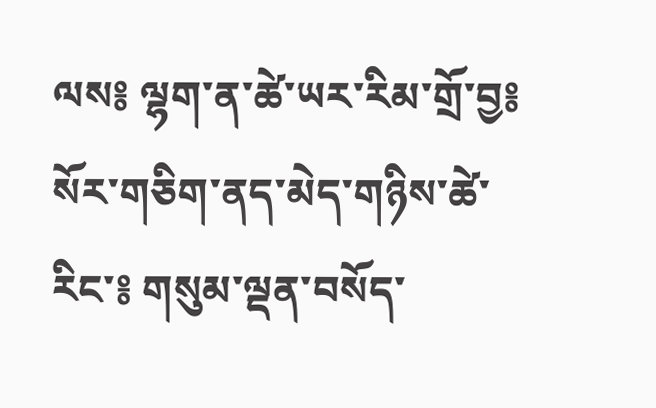ལས༔ ལྷག་ན་ཚེ་ཡར་རིམ་གྲོ་བྱ༔ སོར་གཅིག་ནད་མེད་གཉིས་ཚེ་རིང་༔ གསུམ་ལྡན་བསོད་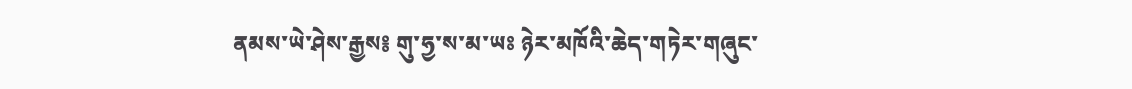ནམས་ཡེ་ཤེས་རྒྱས༔ གུ་ཧྱ་ས་མ་ཡཿ ཉེར་མཁོའི་ཆེད་གཏེར་གཞུང་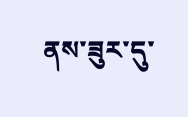ནས་ཟུར་དུ་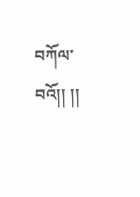བཀོལ་བའོ།། །།